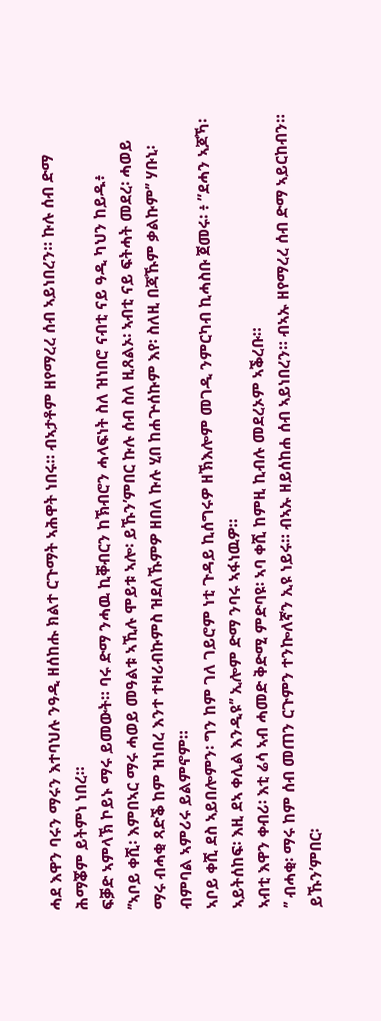ሓደ እዋን ባሩን ማሩን እተባህሉ ንዓዲ ዘሰከሑ ክልተ ርጉማት ኣሕዋት ነበሩ። ብኣታቶም ዘየማረረ ሰብ ኣይነበረን። ኩሉ ሰብ ድማ ሕማቖም ይትምነ ነበረ።
ፍቓድ ኣምላኽ ኮይኑ ማሩ ይመውት። ባሩ ድማ ንሓዉ ኪቐብርን ከኽብሮን ሓላፍነት ስለ ዝነበሮ ናብቲ ናይ ዓዲ ካህን ከይዱ፥
’’ኣቦይ ቀሺ፡ እምበኣር ማሩ ሓወይ መዓልቱ ኣኺሉ ሞይቱ ኣሎ፡ ይኹን’ምበር ኩሉ ሰብ ስለ ዚጸልኦ፡ ኣብቲ ናይ ፍትሓት መደረ፡ ሓወይ ማሩ ብሓቂ ጻድቕ ከም ዝነበረ እንተ ተዛሪብኩምስ ዝደለኹምዎ ዘበለ ኩሉ ሂበ ከሐጕሰኩም እየ፡ ስለዚ በጃኹም ቃልኩም’’ ሃቡኒ፡ ብምባል ኣምሪሩ ይልምኖም።
ኣቦይ ቀሺ ደስ ኣይበሎምን፡ ግን ከም ገለ ገይሮም ነቲ ጉዳይ ኪሰግሩዎ ዘኽእሎም መገዲ ንምርካብ ኪሓስቡ ጀመሩ፡ ፥ ”ደሓን ኣጆኻ፡ ኣይትሰከፍ፡ እዚ ደኣ ቀሊል እንዲዩ’’ ኢሎም ድማ ንባሩ ኣፋነዉዎ።
ኣብቲ እዋን ቀብሪ፡ እቲ ሬሳ ኣብ ሓመድ ቅድሚ ምድባዩ፡ ኣባ ቀሺ ከምዚ ኪብሉ መደረኦም ኣቕረቡ።
’’ ብሓቂ፡ ማሩ ከም ሰብ መጠን ርጉምን ተንኰለኛን ኢዩ ነይሩ። ብኣኡ ዘይሰከሐ ሰብ ኣይነበረን። ብኣኡ ዘየማረረ ሰብ ድማ ኣይርከብን። ይኹን’ምበር፡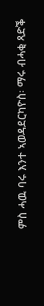ምስ ሓዉ ባሩ እንተ ኣወዳደርካዮስ፡ ማሩ ብሓቂ ጻድቕ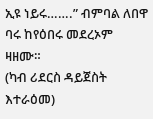ኢዩ ነይሩ…….” ብምባል ለበዋ ባሩ ከየዕበሩ መደረኦም ዛዘሙ።
(ካብ ሪደርስ ዳይጀስት እተራዕመ)